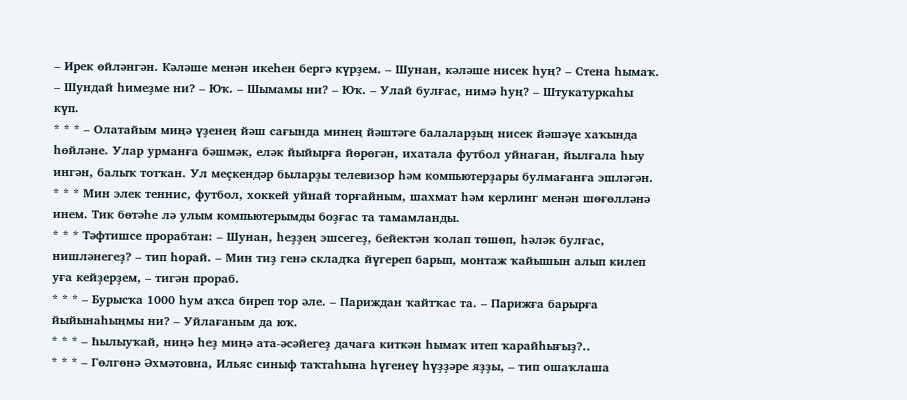– Ирек өйләнгән. Кәләше менән икеһен бергә күрҙем. – Шунан, кәләше нисек һуң? – Стена һымаҡ. – Шундай һимеҙме ни? – Юҡ. – Шымамы ни? – Юҡ. – Улай булғас, нимә һуң? – Штукатуркаһы күп.
* * * – Олатайым миңә үҙенең йәш сағында минең йәштәге балаларҙың нисек йәшәүе хаҡында һөйләне. Улар урманға бәшмәк, еләк йыйырға йөрөгән, ихатала футбол уйнаған, йылғала һыу ингән, балыҡ тотҡан. Ул меҫкендәр быларҙы телевизор һәм компьютерҙары булмағанға эшләгән.
* * * Мин элек теннис, футбол, хоккей уйнай торғайным, шахмат һәм керлинг менән шөғөлләнә инем. Тик бөтәһе лә улым компьютерымды боҙғас та тамамланды.
* * * Тәфтишсе прорабтан: – Шунан, hеҙҙең эшсегеҙ, бейектән ҡолап төшөп, hәләк булғас, нишләнегеҙ? – тип hорай. – Мин тиҙ генә складҡа йүгереп барып, монтаж ҡайышын алып килеп уға кейҙерҙем, – тигән прораб.
* * * – Бурысҡа 1000 hум аҡса биреп тор әле. – Париждан ҡайтҡас та. – Парижға барырға йыйынаhыңмы ни? – Уйлағаным да юҡ.
* * * – Һылыуҡай, ниңә һеҙ миңә ата-әсәйегеҙ дачаға киткән һымаҡ итеп ҡарайһығыҙ?..
* * * – Гөлгөнә Әхмәтовна, Ильяс синыф таҡтаhына hүгенеү hүҙҙәре яҙҙы, – тип ошаҡлаша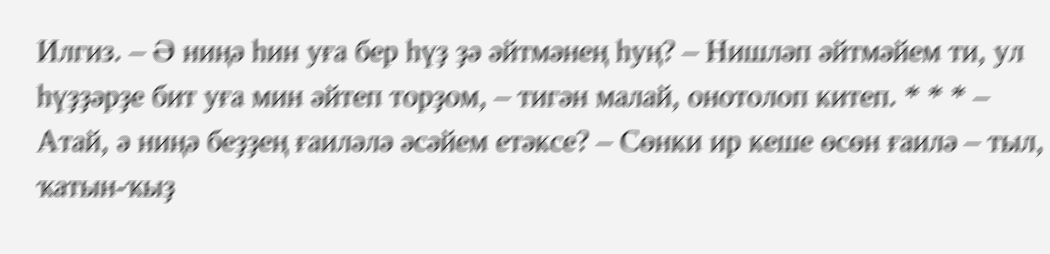Илгиз. – Ә ниңә hин уға бер hүҙ ҙә әйтмәнең hуң? – Нишләп әйтмәйем ти, ул hүҙҙәрҙе бит уға мин әйтеп торҙом, – тигән малай, онотолоп китеп. * * * – Атай, ә ниңә беҙҙең ғаиләлә әсәйем етәксе? – Сөнки ир кеше өсөн ғаилә – тыл, ҡатын-ҡыҙ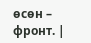өсөн – фронт. |